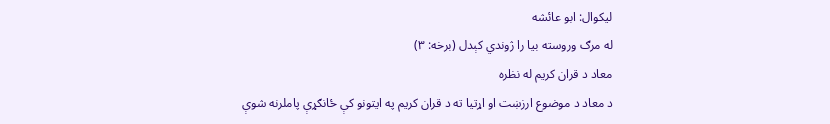لیکوال: ابو عائشه
له مرګ وروسته بیا را ژوندي کېدل (برخه: ۳)
معاد د قران کریم له نظره
د معاد د موضوع ارزښت او اړتیا ته د قران کریم په ایتونو کې ځانګړې پاملرنه شوې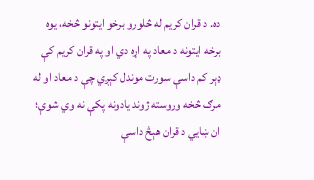ده. د قران کریم له څلورو برخو ايتونو څخه، یوه برخه ایتونه د معاد په اړه دي او په قران کریم کې ډېر کم داسې سورت موندل کېږي چې د معاد او له مرګ څخه وروسته ژوند یادونه پکې نه وي شوې؛ ان ښايي د قران هېڅ داسې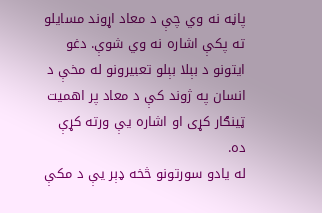پاڼه نه وي چې د معاد اړوند مسایلو ته پکې اشاره نه وي شوې. دغو ایتونو د بېلا بېلو تعبیرونو له مخې د انسان په ژوند کې د معاد پر اهمیت ټینګار کړی او اشاره یې ورته کړې ده.
له یادو سورتونو څخه ډېر يې د مکې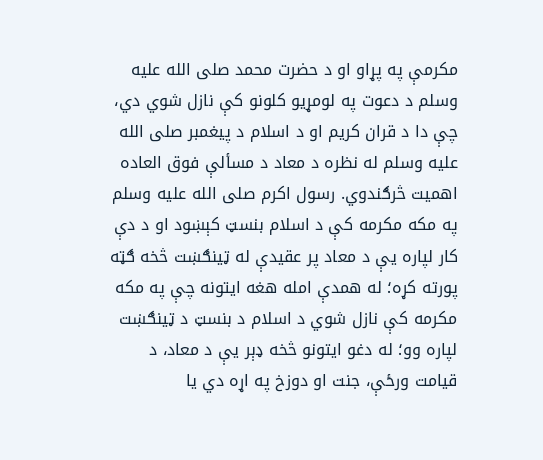مکرمې په پړاو او د حضرت محمد صلی الله علیه وسلم د دعوت په لومړیو کلونو کې نازل شوي دي، چې دا د قران کریم او د اسلام د پیغمبر صلی الله علیه وسلم له نظره د معاد د مسألې فوق العاده اهمیت څرګندوي. رسول اکرم صلی الله علیه وسلم په مکه مکرمه کې د اسلام بنسټ کېښود او د دې کار لپاره یې د معاد پر عقیدې له ټینګښت څخه ګټه پورته کړه؛ له همدې امله هغه ایتونه چې په مکه مکرمه کې نازل شوي د اسلام د بنسټ د ټینګښت لپاره وو؛ له دغو ايتونو څخه ډېر یې د معاد، د قیامت ورځې، جنت او دوزخ په اړه دي یا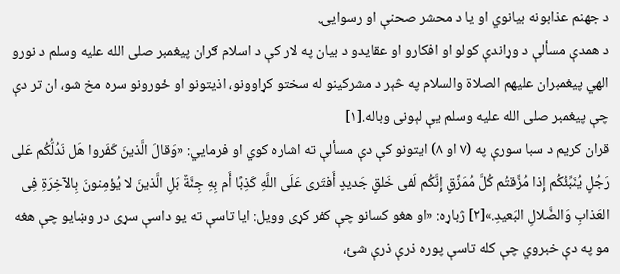د جهنم عذابونه بیانوي او یا د محشر صحنې او رسوایۍ.
د همدې مسألې د وړاندې کولو او افکارو او عقایدو د بیان په لار کې د اسلام ګران پیغمبر صلی الله علیه وسلم د نورو الهي پیغمبران علیهم الصلاة والسلام په څېر د مشرکینو له سختو کړاوونو، اذیتونو او ځورونو سره مخ شو، ان تر دې چې پیغمبر صلی الله علیه وسلم یې لېونی وباله.[۱]
قران کریم د سبا سورې په (۷ او ۸) ایتونو کې دې مسألې ته اشاره کوي او فرمایي: «وَقالَ الَّذینَ کَفَروا هَل نَدُلُّکُم عَلی رَجُلٍ یُنَبِّئُکُم إِذا مُزِّقتُم کُلَّ مُمَزَّقٍ إِنَّکُم لَفی خَلقٍ جَدیدٍ أَفتَری عَلَی اللَّهِ کَذِبًا أَم بِهِ جِنَّةٌ بَلِ الَّذینَ لا یُؤمِنونَ بِالآخِرَةِ فِی العَذابِ وَالضَّلالِ البَعیدِ.»[۲] ژباړه: «او هغو کسانو چې کفر کړی وويل: ايا تاسې ته يو داسې سړى در وښايو چې هغه مو په دې خبروي چې كله تاسې پوره ذرې ذرې شئ،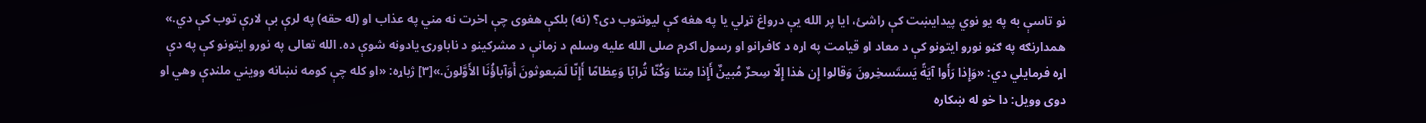نو تاسې به په يو نوي پيدايښت كې راشئ، ایا پر الله يې درواغ تړلي یا په هغه كې ليونتوب دى؟ (نه) بلكې هغوى چې اخرت نه مني په عذاب او (له حقه) په لرې بې لارې توب كې دي.»
همدارنګه په ګڼو نورو ایتونو کې د معاد او قیامت په اړه د کافرانو او رسول اکرم صلی الله علیه وسلم د زمانې د مشرکینو د ناباورۍ یادونه شوې ده. الله تعالی په نورو ایتونو کې په دې اړه فرمایلي دي: «وَإِذا رَأَوا آیَةً یَستَسخِرونَ وَقالوا إِن هٰذا إِلّا سِحرٌ مُبینٌ أَإِذا مِتنا وَکُنّا تُرابًا وَعِظامًا أَإِنّا لَمَبعوثونَ أَوَآباؤُنَا الأَوَّلونَ.»[۳] ژباړه: «او كله چې كومه نښانه وويني ملنډې وهي او دوى وويل: دا خو له ښكاره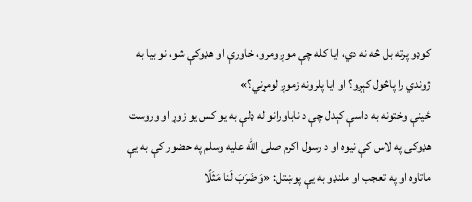كوډو پرته بل څه نه دي، ايا كله چې موږ ومرو، خاورې او هډوكې شو، نو بيا به ژوندي را پاڅول كېږو؟ او ايا پلرونه زموږ لومړني؟»
ځینې وختونه به داسې کېدل چې د ناباورانو له ډلې به یو کس یو زوړ او وروست هډوکی په لاس کې نیوه او د رسول اکرم صلی الله علیه وسلم په حضور کې به یې ماتاوه او په تعجب او ملنډو به یې پوښتل: «وَضَرَبَ لَنا مَثَلًا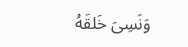وَنَسِیَ خَلقَهُ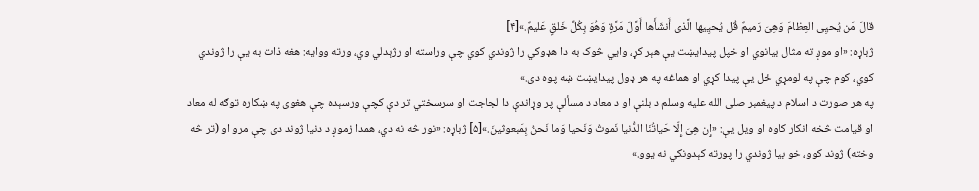قالَ مَن یُحیِی العِظامَ وَهِیَ رَمیمٌ قُل یُحیِیها الَّذی أَنشَأَها أَوَّلَ مَرَّةٍ وَهُوَ بِکُلِّ خَلقٍ عَلیمٌ.»[۴]
ژباړه: «او موږ ته مثال بيانوي او خپل پيدايښت يې هېر كړ، وايي څوک به دا هډوكي را ژوندي كوي چې وراسته او رژېدلي وي، ورته ووايه: هغه ذات به يې را ژوندي كوي، كوم چې په لومړي ځل يې پيدا كړي او هماغه په هر ډول پيدايښت ښه پوه دى.»
په هر صورت د اسلام د پیغمبر صلی الله علیه وسلم د بلنې او د معاد د مسألې پر وړاندې دا لجاجت او سرسختي تر دې کچې ورسېده چې هغوی په ښکاره توګه له معاد او قیامت څخه انکار کاوه او ویل یې: «إِن هِیَ إِلّا حَیاتُنَا الدُّنیا نَموتُ وَنَحیا وَما نَحنُ بِمَبعوثینَ.»[۵] ژباړه: «نور څه نه دي، همدا زموږ د دنيا ژوند دى چې مرو او (تر څه وخته) ژوند كوو، خو بيا ژوندي را پورته كېدونكي نه يوو.»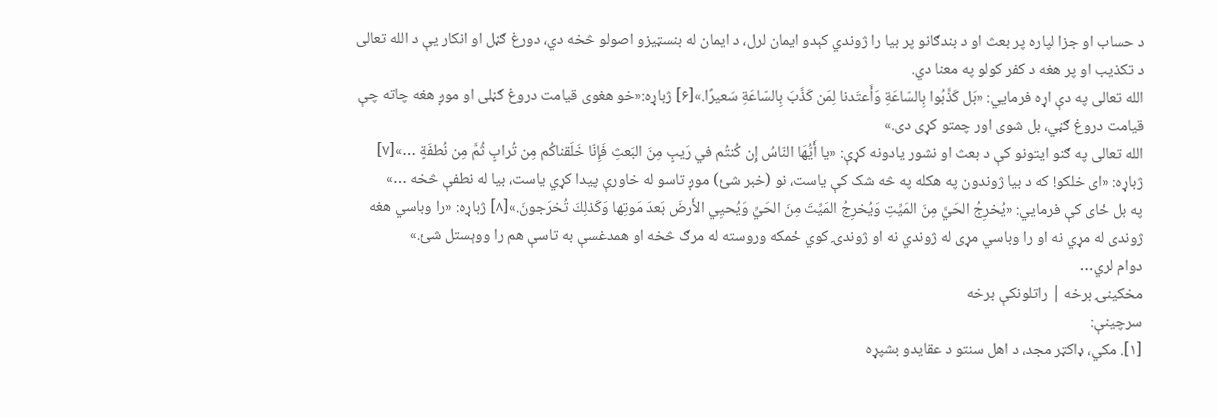د حساب او جزا لپاره پر بعث او د بندګانو پر بيا را ژوندي کېدو ایمان لرل، د ایمان له بنسټیزو اصولو څخه دي، دورغ ګڼل او انکار یې د الله تعالی د تکذیب او پر هغه د کفر کولو په معنا دي.
الله تعالی په دې اړه فرمایي: «بَل كَذَّبُوا بِالسّاعَةِ وَأَعتَدنا لِمَن كَذَّبَ بِالسّاعَةِ سَعيرًا.»[۶] ژباړه:«خو هغوى قيامت دروغ ګڼلى او موږ هغه چاته چې قيامت دروغ ګڼي، بل شوى اور چمتو كړى دى.»
الله تعالی په ګنو ایتونو کې د بعث او نشور یادونه کړې: «يا أَيُّهَا النّاسُ إِن كُنتُم في رَيبٍ مِنَ البَعثِ فَإِنّا خَلَقناكُم مِن تُرابٍ ثُمَّ مِن نُطفَةٍ …»[۷] ژباړه: «ای خلكو! كه د بيا ژوندون په هكله په څه شک كې ياست، نو (خبر شئ) موږ تاسو له خاورې پيدا كړي ياست، بيا له نطفې څخه …»
په بل ځای کې فرمایي: «يُخرِجُ الحَيَّ مِنَ المَيِّتِ وَيُخرِجُ المَيِّتَ مِنَ الحَيِّ وَيُحيِي الأَرضَ بَعدَ مَوتِها وَكَذلِكَ تُخرَجونَ.»[۸] ژباړه: «را وباسي هغه ژوندى له مړي نه او را وباسي مړی له ژوندي نه او ژوندۍ کوي ځمکه وروسته له مرګ څخه او همدغسې به تاسې هم را ووېستل شئ.»
دوام لري…
مخکینۍ برخه | راتلونکې برخه
سرچینې:
[۱]. مکي، ډاکټر مجد، د اهل سنتو د عقایدو بشپړه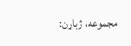مجموعه، ژباړن: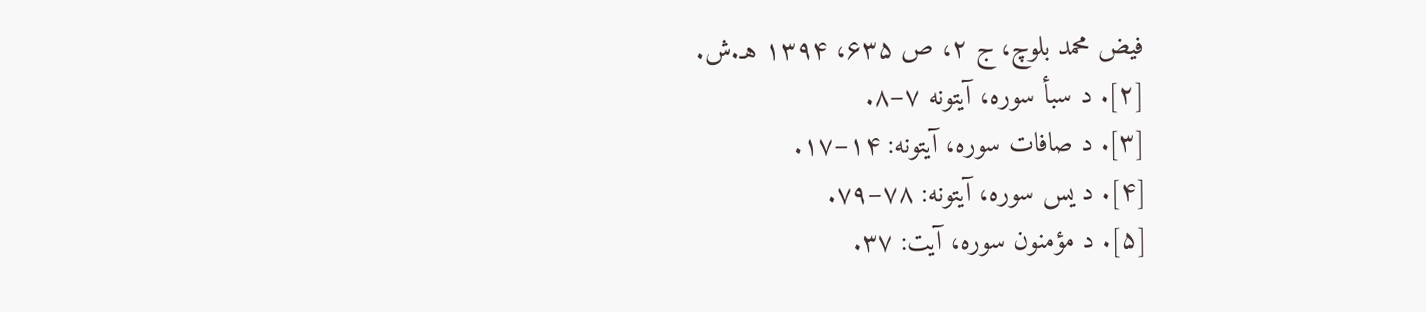فیض محمد بلوچ، ج ۲، ص ۶۳۵، ۱۳۹۴ هـ.ش.
[۲]. د سبأ سوره، آیتونه ۷–۸.
[۳]. د صافات سوره، آیتونه: ۱۴–۱۷.
[۴]. د یس سوره، آیتونه: ۷۸–۷۹.
[۵]. د مؤمنون سوره، آیت: ۳۷.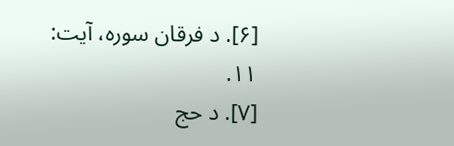[۶]. د فرقان سوره، آیت: ۱۱.
[۷]. د حج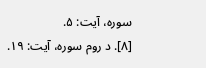سوره، آیت: ۵.
[۸]. د روم سوره، آیت: ۱۹.